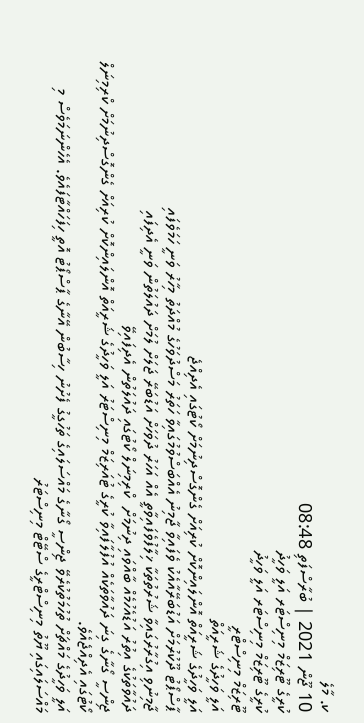ކ. މާލެ
10 ޖޫން 2021 | ބުރާސްފަތި 08:48
ކުރީގެ ޓޫރިޒަމް މިނިސްޓަރ އަލީ ވަހީދު
ކުރީގެ ޓޫރިޒަމް މިނިސްޓަރ އަލީ ވަހީދު
ޓޫރިޒަމް މިނިސްޓްރީ
އަލީ ވަހީދުގެ ޝަރީއަތް
އަލީ ވަހީދުގެ ޝަރީއަތް އޮންލައިންކޮށް ކުރިއަށް ގެންގޮސްދިނުމަށް ކޯޓުގައި އެދިއްޖެ
ޕާސްޕޯޓު ދޫކުރުމަށް އަޑުބަރޭއާއެކު ވެފައިވާ ޖާމިނު އެއްބަސްވުމުގައިވާ ހަތަރު މަސްދުވަހުގެ މުއްދަތު މިހާރު ވަނީ ހަމަވެފައި
ޖާމިނުވި އިގުރާރުގައިވާ ޝަރުތުތަކާ ޚިލާފުވެފައިވާތީ އެއް އަހަރު ދުވަހަށް އަޑުބަރޭ ޖަލަށް ލުމަށް ދައުލަތުން ވަނީ އެދިފައި
ދައުވާތަކުގެ އިތުރު އަޑުއެހުމެއް ބާއްވައި ދިނުމަށް  ކްރިމިނަލް ކޯޓުގައި ދައުލަތުން އެދިފައިވޭ
ޖިންސީ ގޯނާގެ ގިނަ ދައުވާތަކެއް އުފުލާފައިވާ ކުރީގެ ޓުއަރިޒަމް މިނިސްޓަރު އަލީ ވަހީދުގެ ޝަރީއަތް އޮންލައިންކޮށް ކުރިއަށް ގެންގޮސްދިނުމަށް ކްރިމިނަލް ކޯޓުގައި އެދިއްޖެއެވެ.
އަލީ ވަހީދުގެ މައްޗަށް ތުހުމަތުކުރެވޭ ޖިންސީ ގޯނާގެ މައްސަލައިގެ ތަހުގީގު ފެށުނު ހިސާބުން އޭނާގެ ޕާސްޕޯޓު އޮތީ ހިފަހައްޓާފައެވެ. އެހެންނަމަވެސް މި މައްސަލައިގައި ޔޫތު މިނިސްޓްރީގެ ސްޓޭޓް މިނިސްޓަރު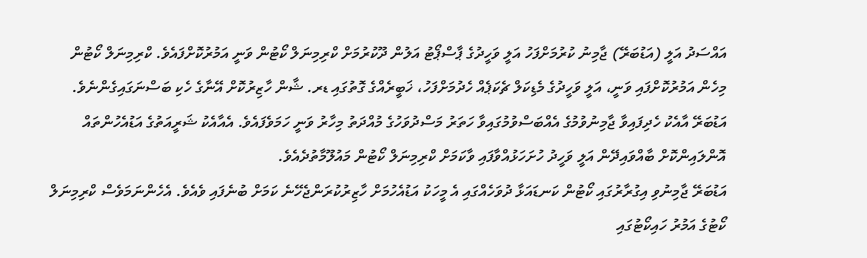އައްސަދު އަލީ (އަޑުބަރޭ) ޖާމިނު ކުރުމަށްފަހު އަލީ ވަހީދުގެ ޕާސްޕޯޓު އަލުން ދޫކުރުމަށް ކްރިމިނަލް ކޯޓުން ވަނީ އަމުރުކޮށްފައެވެ. ކްރިމިނަލް ކޯޓުން މިހެން އަމުރުކޮށްފައި ވަނީ، އަލީ ވަހީދުގެ މެޑިކަލް ޗެކަޕެއް ހެދުމަށްފަހު، ޚަބީރެއްގެ ގޮތުގައި ޑރ. ޝާން ހާޒިރުކޮށް އޭނާގެ ހެކި ބަސްނަގައިގެންނެވެ.
އަޑުބަރޭ އާއެކު ހެދިފައިވާ ޖާމިނުވުމުގެ އެއްބަސްވުމުގައިވާ ހަތަރު މަސްދުވަހުގެ މުއްދަތު މިހާރު ވަނީ ހަމަވެފައެވެ. އެއާއެކު ޝަރީއަތުގެ އަޑުއެހުންތައް އޮންލައިންކޮށް ބާއްވައިދޭން އަލީ ވަހީދު ހުށަހަޅުއްވާފައި ވާކަމަށް ކްރިމިނަލް ކޯޓުން މައުލޫމާތުދެއެވެ.
އަޑުބަރޭ ޖާމިނުވި އިގުރާރުގައި ކޯޓުން ކަނޑައަޅާ ދުވަހެއްގައި އެ މީހަކު އަޑުއެހުމަށް ހާޒިރުކުރަންޖެހޭނެ ކަމަށް ބުނެފައި ވެއެވެ. އެހެންނަމަވެސް ކްރިމިނަލް ކޯޓުގެ އަމުރު ހައިކޯޓުގައި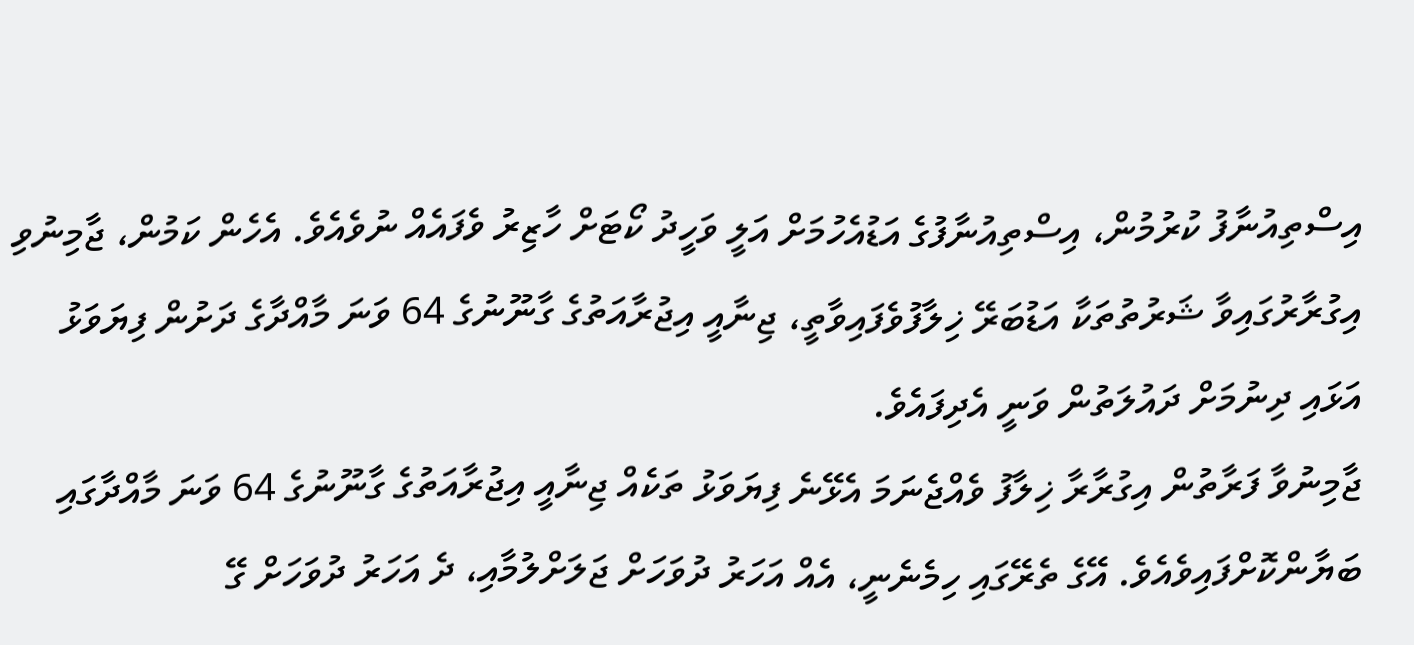އިސްތިއުނާފު ކުރުމުން، އިސްތިއުނާފުގެ އަޑުއެހުމަށް އަލީ ވަހީދު ކޯޓަށް ހާޒިރު ވެފައެއް ނުވެއެވެ. އެހެން ކަމުން، ޖާމިނުވި އިގުރާރުގައިވާ ޝަރުތުތަކާ އަޑުބަރޭ ޚިލާފުވެފައިވާތީ، ޖިނާއީ އިޖުރާއަތުގެ ގާނޫނުގެ 64 ވަނަ މާއްދާގެ ދަށުން ފިޔަވަޅު އަޅައި ދިނުމަށް ދައުލަތުން ވަނީ އެދިފައެވެ.
ޖާމިނުވާ ފަރާތުން އިގުރާރާ ޚިލާފު ވެއްޖެނަމަ އެޅޭނެ ފިޔަވަޅު ތަކެއް ޖިނާއީ އިޖުރާއަތުގެ ގާނޫނުގެ 64 ވަނަ މާއްދާގައި ބަޔާންކޮށްފައިވެއެވެ. އޭގެ ތެރޭގައި ހިމެނެނީ، އެއް އަހަރު ދުވަހަށް ޖަލަށްލުމާއި، ދެ އަހަރު ދުވަހަށް ގޭ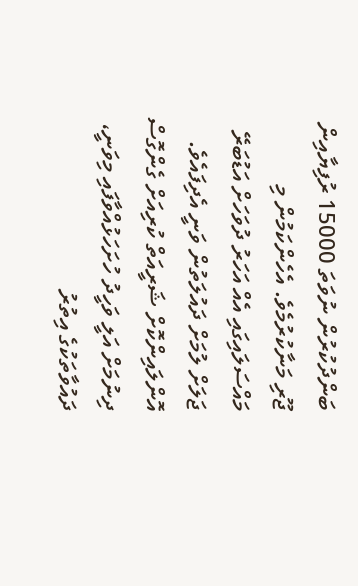ބަންދުކުރުން ނުވަތަ 15000 ރުފިޔާއިން ޖޫރި މަނާކުރުމެވެ. އެހެންކަމުން މި މައްސަލައިގައި އެއް އަހަރު ދުވަހަށް އަޑުބަރޭ ޖަލަށް ލުމަށް ދައުލަތުން ވަނީ އެދިފައެވެ.
އޮންލައިންކޮށް ޝަރީއަތް ކުރިއަށް ގެންގޮސް ދިނުމަށް އަލީ ވަހީދު ހުށަހަޅުއްވާފައި މިވަނީ، ދައުވާތަކުގެ އިތުރު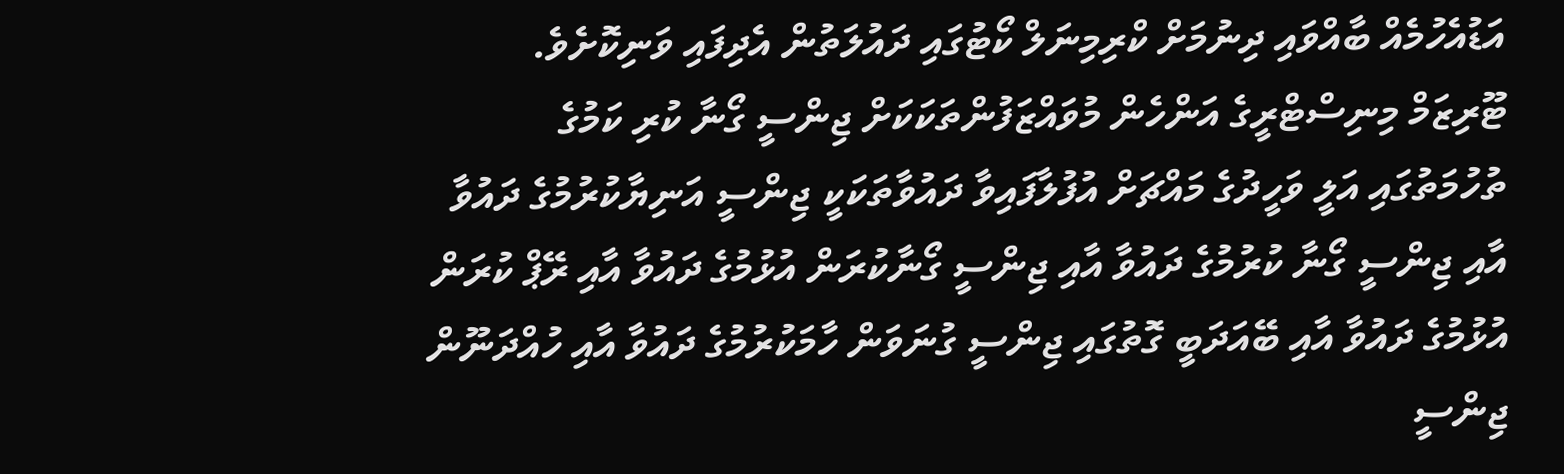އަޑުއެހުމެއް ބާއްވައި ދިނުމަށް ކްރިމިނަލް ކޯޓުގައި ދައުލަތުން އެދިފައި ވަނިކޮށެވެ.
ޓޫރިޒަމް މިނިސްޓްރީގެ އަންހެން މުވައްޒަފުންތަކަކަށް ޖިންސީ ގޯނާ ކުރި ކަމުގެ ތުހުމަތުގައި އަލީ ވަހީދުގެ މައްޗަށް އުފުލާފައިވާ ދައުވާތަކަކީ ޖިންސީ އަނިޔާކުރުމުގެ ދައުވާ އާއި ޖިންސީ ގޯނާ ކުރުމުގެ ދައުވާ އާއި ޖިންސީ ގޯނާކުރަން އުޅުމުގެ ދައުވާ އާއި ރޭޕް ކުރަން އުޅުމުގެ ދައުވާ އާއި ބޭއަދަބީ ގޮތުގައި ޖިންސީ ގުނަވަން ހާމަކުރުމުގެ ދައުވާ އާއި ހުއްދަނޫން ޖިންސީ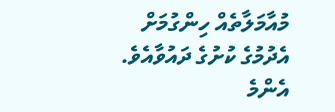މުއާމަލާތެއް ހިންގުމަށް އެދުމުގެ ކުށުގެ ދައުވާއެވެ.
އެންމެ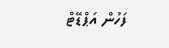ފަހުން އަޕްޑޭޓް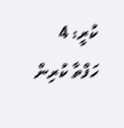ކުރީ: 4 ހަފްތާ ކުރިން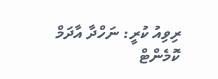ރިވިއު ކުރީ: ނަހްދާ އާދަމް
ކޮމެންޓް